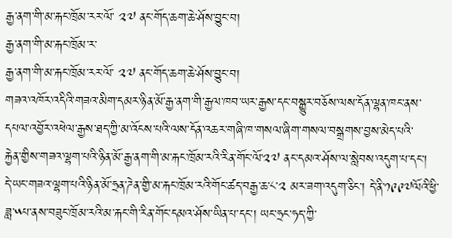རྒྱ་ནག་གི་མ་རྐང་ཁྲོམ་རར་ལོ་ ༢༧ ནང་གོད་ཆག་ཆེ་ཤོས་བྱུང་བ།
རྒྱ་ནག་གི་མ་རྐང་ཁྲོམ་ར་
རྒྱ་ནག་གི་མ་རྐང་ཁྲོམ་རར་ལོ་ ༢༧ ནང་གོད་ཆག་ཆེ་ཤོས་བྱུང་བ།
གཟའ་འཁོར་འདིའི་གཟའ་མིག་དམར་ཉིན་མོ་རྒྱ་ནག་གི་རྒྱལ་ཁབ་ཡར་རྒྱས་དང་བསྒྱུར་བཅོས་ལས་དོན་ལྷན་ཁང་ནས་དཔལ་འབྱོར་འཕེལ་རྒྱས་ཐད་ཀྱི་མ་འོངས་པའི་ལས་དོན་འཆར་གཞི་ཁ་གསལ་ཞིག་གསལ་བསྒྲགས་བྱས་མེད་པའི་
རྐྱེན་གྱིས་གཟའ་ལྷག་པའི་ཉིན་མོ་རྒྱ་ནག་གི་མ་རྐང་ཁྲོམ་རའི་རིན་གོང་ལོ་༢༧ ནང་དམའ་ཤོས་ལ་སླེབས་འདུག་པ་དང་།
དེ་ཡང་གཟའ་ལྷག་པའི་ཉིན་མོ་ཧྲན་ཌེན་གྱི་མ་རྐང་ཁྲོམ་རའི་གོང་ཚད་བརྒྱ་ཆ་༨་༢ མར་ཟག་འདུག་ཅིང་། དེ་ནི་༡༩༩༧ལོའི་ཕྱི་ཟླ་༥པ་ནས་བཟུང་ཁྲོམ་རའི་མ་རྐང་གི་རིན་གོང་དམའ་ཤོས་ཡིན་པ་དང་། ཡང་ཧྲང་ཧད་ཀྱི་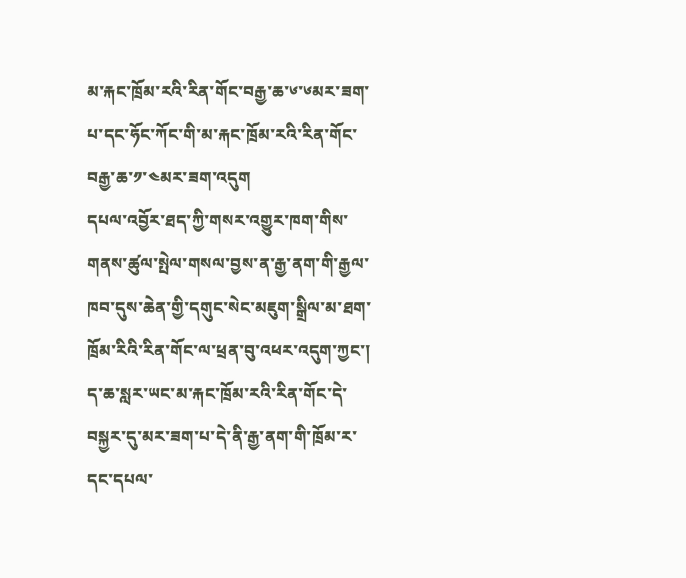མ་རྐང་ཁྲོམ་རའི་རིན་གོང་བརྒྱ་ཆ་༦་༦མར་ཟག་པ་དང་ཧོང་ཀོང་གི་མ་རྐང་ཁྲོམ་རའི་རིན་གོང་བརྒྱ་ཆ་༡་༤མར་ཟག་འདུག
དཔལ་འབྱོར་ཐད་ཀྱི་གསར་འགྱུར་ཁག་གིས་གནས་ཚུལ་སྤེལ་གསལ་བྱས་ན་རྒྱ་ནག་གི་རྒྱལ་ཁབ་དུས་ཆེན་གྱི་དགུང་སེང་མཇུག་སྒྲིལ་མ་ཐག་ཁྲོམ་རིའི་རིན་གོང་ལ་ཕྲན་བུ་འཕར་འདུག་ཀྱང་། ད་ཆ་སླར་ཡང་མ་རྐང་ཁྲོམ་རའི་རིན་གོང་དེ་བསྐྱར་དུ་མར་ཟག་པ་དེ་ནི་རྒྱ་ནག་གི་ཁྲོམ་ར་དང་དཔལ་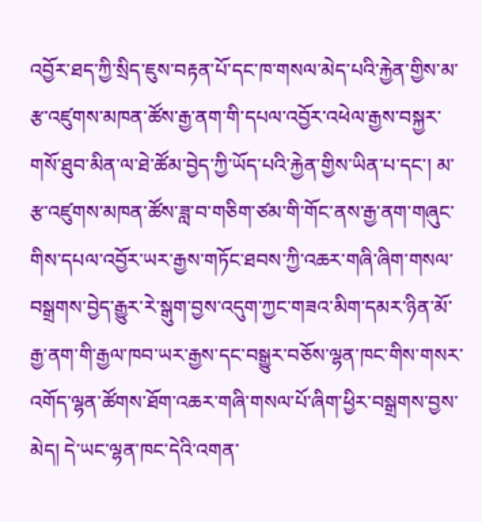འབྱོར་ཐད་ཀྱི་སྲིད་ཇུས་བརྟན་པོ་དང་ཁ་གསལ་མེད་པའི་རྐྱེན་གྱིས་མ་རྩ་འཛུགས་མཁན་ཚོས་རྒྱ་ནག་གི་དཔལ་འབྱོར་འཕེལ་རྒྱས་བསྐྱར་གསོ་ཐུབ་མིན་ལ་ཐེ་ཚོམ་བྱེད་ཀྱི་ཡོད་པའི་རྐྱེན་གྱིས་ཡིན་པ་དང་། མ་རྩ་འཛུགས་མཁན་ཚོས་ཟླ་བ་གཅིག་ཙམ་གི་གོང་ནས་རྒྱ་ནག་གཞུང་གིས་དཔལ་འབྱོར་ཡར་རྒྱས་གཏོང་ཐབས་ཀྱི་འཆར་གཞི་ཞིག་གསལ་བསྒྲགས་བྱེད་རྒྱུར་རེ་སྒུག་བྱས་འདུག་ཀྱང་གཟའ་མིག་དམར་ཉིན་མོ་རྒྱ་ནག་གི་རྒྱལ་ཁབ་ཡར་རྒྱས་དང་བསྒྱུར་བཅོས་ལྷན་ཁང་གིས་གསར་འགོད་ལྷན་ཚོགས་ཐོག་འཆར་གཞི་གསལ་པོ་ཞིག་ཕྱིར་བསྒྲགས་བྱས་མེད། དེ་ཡང་ལྷན་ཁང་དེའི་འགན་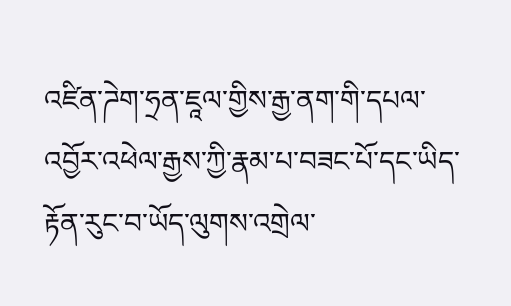འཛིན་ཌེག་ཧྲན་ཇཱལ་གྱིས་རྒྱ་ནག་གི་དཔལ་འབྱོར་འཕེལ་རྒྱས་ཀྱི་རྣམ་པ་བཟང་པོ་དང་ཡིད་རྟོན་རུང་བ་ཡོད་ལུགས་འགྲེལ་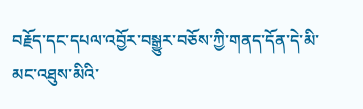བརྗོད་དང་དཔལ་འབྱོར་བསྒྱུར་བཅོས་ཀྱི་གནད་དོན་དེ་མི་མང་འཐུས་མིའི་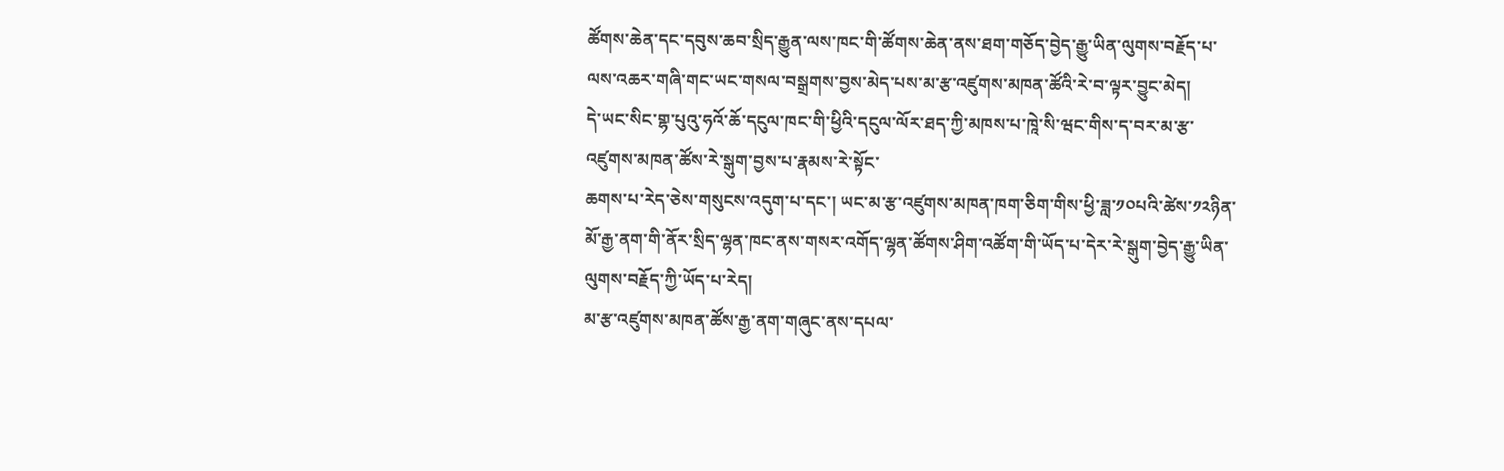ཚོགས་ཆེན་དང་དབུས་ཆབ་སྲིད་རྒྱུན་ལས་ཁང་གི་ཚོགས་ཆེན་ནས་ཐག་གཅོད་བྱེད་རྒྱུ་ཡིན་ལུགས་བརྗོད་པ་ལས་འཆར་གཞི་གང་ཡང་གསལ་བསྒྲགས་བྱས་མེད་པས་མ་རྩ་འཛུགས་མཁན་ཚོའི་རེ་བ་ལྟར་བྱུང་མེད།
དེ་ཡང་སིང་གྷ་པུའུ་ཧའོ་ཆོ་དངུལ་ཁང་གི་ཕྱིའི་དངུལ་ལོར་ཐད་ཀྱི་མཁས་པ་ཁཱེ་སི་ཝང་གིས་ད་བར་མ་རྩ་འཛུགས་མཁན་ཚོས་རེ་སྒུག་བྱས་པ་རྣམས་རེ་སྟོང་
ཆགས་པ་རེད་ཅེས་གསུངས་འདུག་པ་དང་། ཡང་མ་རྩ་འཛུགས་མཁན་ཁག་ཅིག་གིས་ཕྱི་ཟླ་༡༠པའི་ཚེས་༡༢ཉིན་མོ་རྒྱ་ནག་གི་ནོར་སྲིད་ལྷན་ཁང་ནས་གསར་འགོད་ལྷན་ཚོགས་ཤིག་འཚོག་གི་ཡོད་པ་དེར་རེ་སྒུག་བྱེད་རྒྱུ་ཡིན་ལུགས་བརྗོད་ཀྱི་ཡོད་པ་རེད།
མ་རྩ་འཛུགས་མཁན་ཚོས་རྒྱ་ནག་གཞུང་ནས་དཔལ་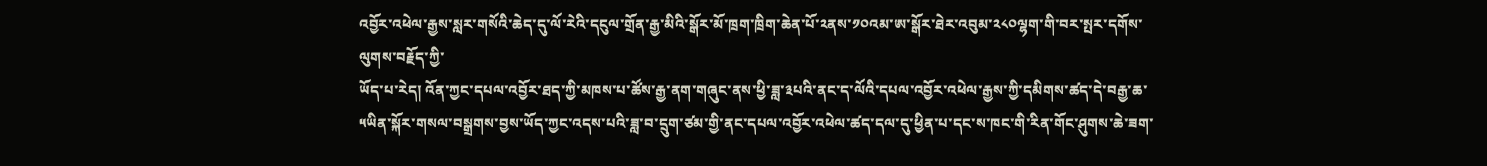འབྱོར་འཕེལ་རྒྱས་སླར་གསོའི་ཆེད་དུ་ལོ་རེའི་དངུལ་གྲོན་རྒྱ་མིའི་སྒོར་མོ་ཁྲག་ཁྲིག་ཆེན་པོ་༢ནས་༡༠འམ་ཨ་སྒོར་ཐེར་འབུམ་༢༨༠ལྷག་གི་བར་སྤར་དགོས་ལུགས་བརྗོད་ཀྱི་
ཡོད་པ་རེད། འོན་ཀྱང་དཔལ་འབྱོར་ཐད་ཀྱི་མཁས་པ་ཚོས་རྒྱ་ནག་གཞུང་ནས་ཕྱི་ཟླ་༣པའི་ནང་ད་ལོའི་དཔལ་འབྱོར་འཕེལ་རྒྱས་ཀྱི་དམིགས་ཚད་དེ་བརྒྱ་ཆ་༥ཡིན་སྐོར་གསལ་བསྒྲགས་བྱས་ཡོད་ཀྱང་འདས་པའི་ཟླ་བ་དྲུག་ཙམ་གྱི་ནང་དཔལ་འབྱོར་འཕེལ་ཚད་དལ་དུ་ཕྱིན་པ་དང་ས་ཁང་གི་རིན་གོང་ཤུགས་ཆེ་ཟག་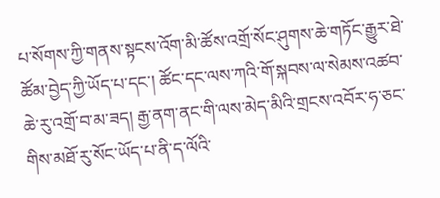པ་སོགས་ཀྱི་གནས་སྟངས་འོག་མི་ཚོས་འགྲོ་སོང་ཤུགས་ཆེ་གཏོང་རྒྱུར་ཐེ་ཚོམ་བྱེད་ཀྱི་ཡོད་པ་དང་། ཚོང་དང་ལས་ཀའི་གོ་སྐབས་ལ་སེམས་འཚབ་ཆེ་རུ་འགྲོ་བ་མ་ཟད། རྒྱ་ནག་ནང་གི་ལས་མེད་མིའི་གྲངས་འབོར་ཧ་ཅང་གིས་མཐོ་རུ་སོང་ཡོད་པ་ནི་ད་ལོའི་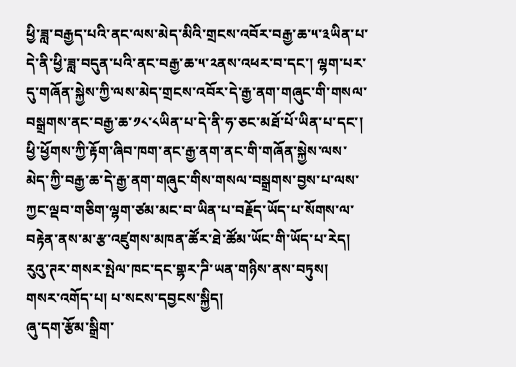ཕྱི་ཟླ་བརྒྱད་པའི་ནང་ལས་མེད་མིའི་གྲངས་འབོར་བརྒྱ་ཆ་༥་༣ཡིན་པ་དེ་ནི་ཕྱི་ཟླ་བདུན་པའི་ནང་བརྒྱ་ཆ་༥་༢ནས་འཕར་བ་དང་། ལྷག་པར་དུ་གཞོན་སྐྱེས་ཀྱི་ལས་མེད་གྲངས་འབོར་དེ་རྒྱ་ནག་གཞུང་གི་གསལ་བསྒྲགས་ནང་བརྒྱ་ཆ་༡༨་༨ཡིན་པ་དེ་ནི་ཧ་ཅང་མཐོ་པོ་ཡིན་པ་དང་། ཕྱི་ཕྱོགས་ཀྱི་རྟོག་ཞིབ་ཁག་ནང་རྒྱ་ནག་ནང་གི་གཞོན་སྐྱེས་ལས་མེད་ཀྱི་བརྒྱ་ཆ་དེ་རྒྱ་ནག་གཞུང་གིས་གསལ་བསྒྲགས་བྱས་པ་ལས་ཀྱང་ལྡབ་གཅིག་ལྷག་ཙམ་མང་བ་ཡིན་པ་བརྗོད་ཡོད་པ་སོགས་ལ་བརྟེན་ནས་མ་རྩ་འཛུགས་མཁན་ཚོར་ཐེ་ཚོམ་ཡོང་གི་ཡོད་པ་རེད།
རུའུ་ཊར་གསར་སྤེལ་ཁང་དང་གྷར་ཌི་ཡན་གཉིས་ནས་བཏུས།
གསར་འགོད་པ། པ་སངས་དབྱངས་སྐྱིད།
ཞུ་དག་རྩོམ་སྒྲིག་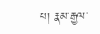པ། རྣམ་རྒྱལ་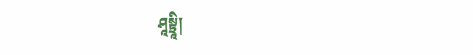ཤཱསྟྲཱི།